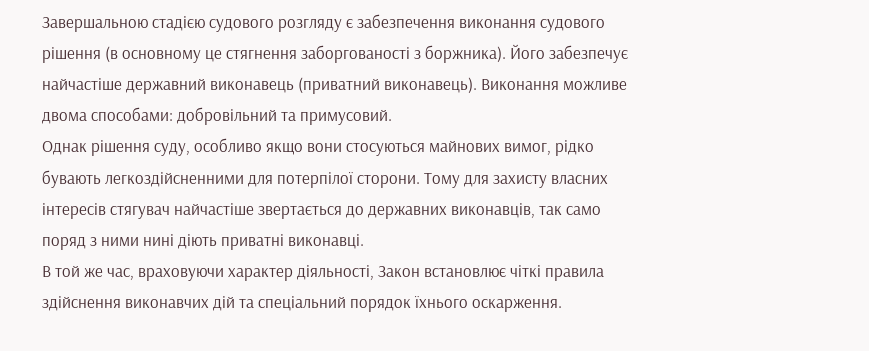Завершальною стадією судового розгляду є забезпечення виконання судового рішення (в основному це стягнення заборгованості з боржника). Його забезпечує найчастіше державний виконавець (приватний виконавець). Виконання можливе двома способами: добровільний та примусовий.
Однак рішення суду, особливо якщо вони стосуються майнових вимог, рідко бувають легкоздійсненними для потерпілої сторони. Тому для захисту власних інтересів стягувач найчастіше звертається до державних виконавців, так само поряд з ними нині діють приватні виконавці.
В той же час, враховуючи характер діяльності, Закон встановлює чіткі правила здійснення виконавчих дій та спеціальний порядок їхнього оскарження.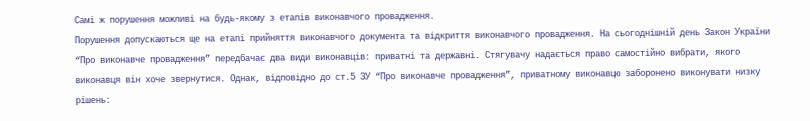Самі ж порушення можливі на будь-якому з етапів виконавчого провадження.
Порушення допускаються ще на етапі прийняття виконавчого документа та відкриття виконавчого провадження. На сьогоднішній день Закон України “Про виконавче провадження” передбачає два види виконавців: приватні та державні. Стягувачу надається право самостійно вибрати, якого виконавця він хоче звернутися. Однак, відповідно до ст.5 ЗУ “Про виконавче провадження”, приватному виконавцю заборонено виконувати низку рішень: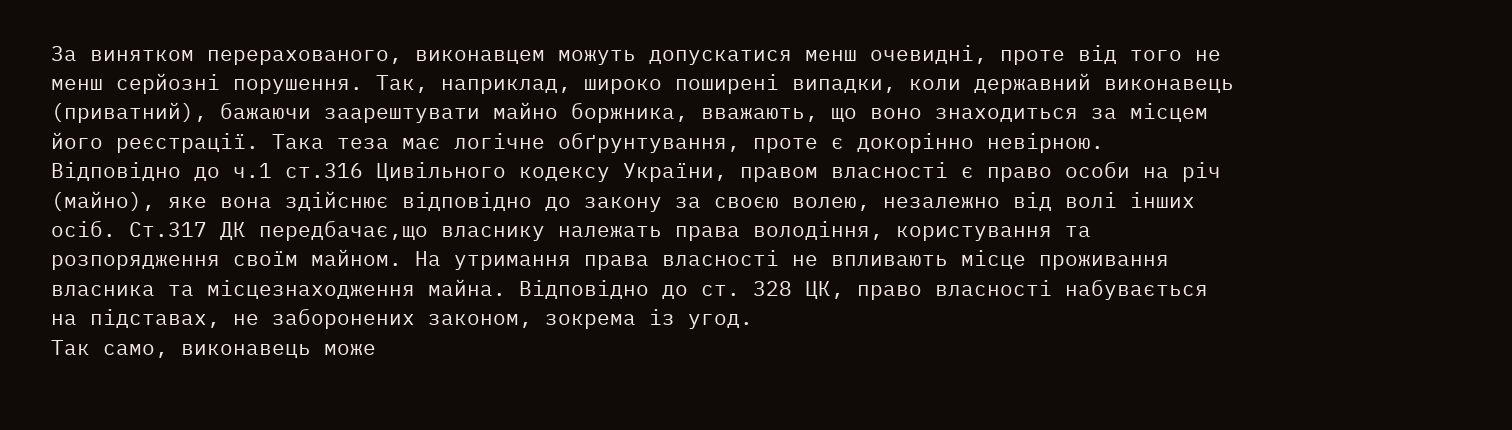За винятком перерахованого, виконавцем можуть допускатися менш очевидні, проте від того не менш серйозні порушення. Так, наприклад, широко поширені випадки, коли державний виконавець (приватний), бажаючи заарештувати майно боржника, вважають, що воно знаходиться за місцем його реєстрації. Така теза має логічне обґрунтування, проте є докорінно невірною. Відповідно до ч.1 ст.316 Цивільного кодексу України, правом власності є право особи на річ (майно), яке вона здійснює відповідно до закону за своєю волею, незалежно від волі інших осіб. Ст.317 ДК передбачає,що власнику належать права володіння, користування та розпорядження своїм майном. На утримання права власності не впливають місце проживання власника та місцезнаходження майна. Відповідно до ст. 328 ЦК, право власності набувається на підставах, не заборонених законом, зокрема із угод.
Так само, виконавець може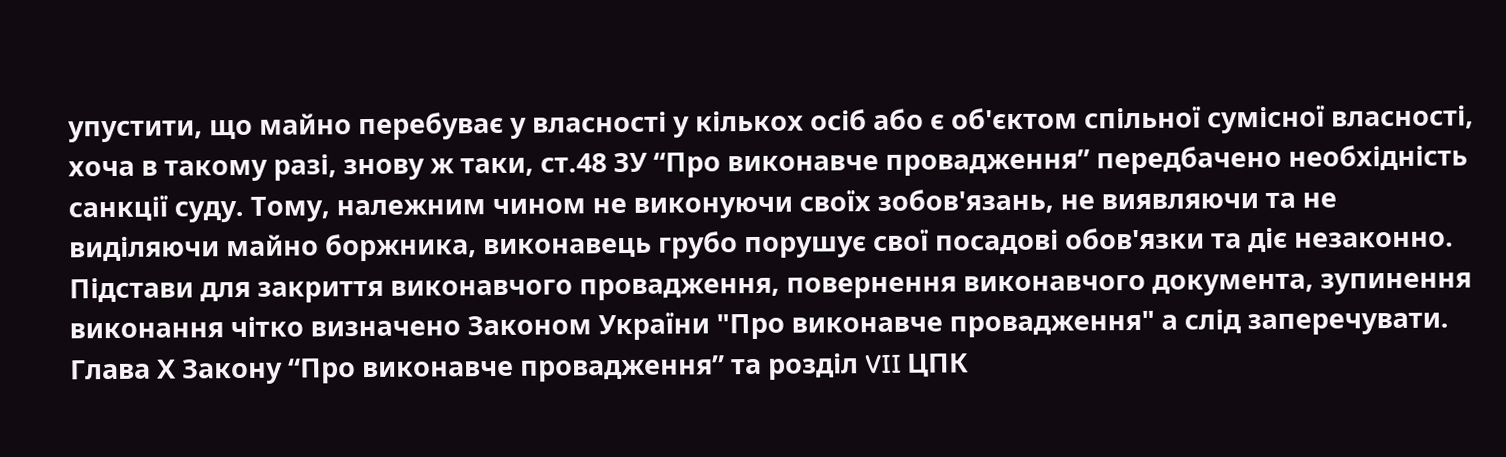упустити, що майно перебуває у власності у кількох осіб або є об'єктом спільної сумісної власності, хоча в такому разі, знову ж таки, ст.48 ЗУ “Про виконавче провадження” передбачено необхідність санкції суду. Тому, належним чином не виконуючи своїх зобов'язань, не виявляючи та не виділяючи майно боржника, виконавець грубо порушує свої посадові обов'язки та діє незаконно.
Підстави для закриття виконавчого провадження, повернення виконавчого документа, зупинення виконання чітко визначено Законом України "Про виконавче провадження" а слід заперечувати.
Глава Х Закону “Про виконавче провадження” та розділ VII ЦПК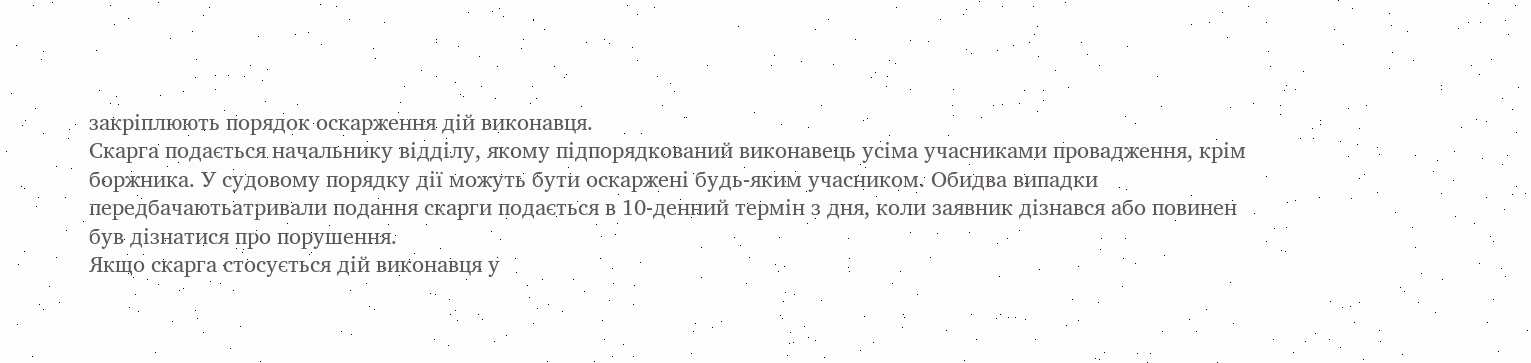закріплюють порядок оскарження дій виконавця.
Скарга подається начальнику відділу, якому підпорядкований виконавець усіма учасниками провадження, крім боржника. У судовому порядку дії можуть бути оскаржені будь-яким учасником. Обидва випадки передбачаютьатривали подання скарги подається в 10-денний термін з дня, коли заявник дізнався або повинен був дізнатися про порушення.
Якщо скарга стосується дій виконавця у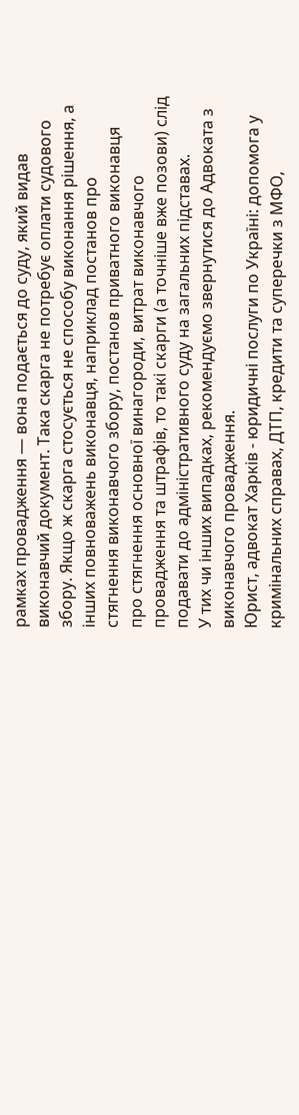рамках провадження — вона подається до суду, який видав виконавчий документ. Така скарга не потребує оплати судового збору. Якщо ж скарга стосується не способу виконання рішення, а інших повноважень виконавця, наприклад постанов про стягнення виконавчого збору, постанов приватного виконавця про стягнення основної винагороди, витрат виконавчого провадження та штрафів, то такі скарги (а точніше вже позови) слід подавати до адміністративного суду на загальних підставах.
У тих чи інших випадках, рекомендуємо звернутися до Адвоката з виконавчого провадження.
Юрист, адвокат Харків - юридичні послуги по Україні: допомога у кримінальних справах, ДТП, кредити та суперечки з МФО,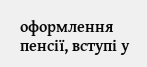оформлення пенсії, вступі у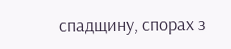спадщину, спорах з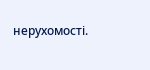нерухомості.